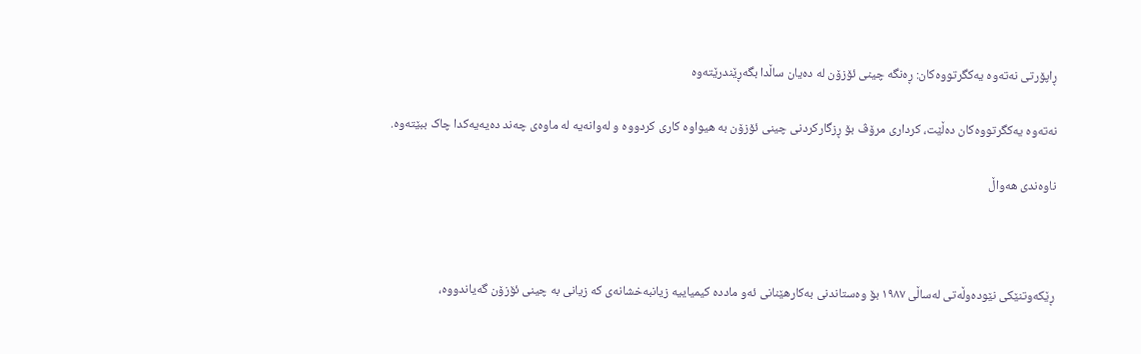ڕاپۆرتی نەتەوە یەکگرتووەکان: ڕەنگە چینی ئۆزۆن لە دەیان ساڵدا بگەڕێندرێتەوە

نەتەوە یەکگرتووەکان دەڵێت، کرداری مرۆڤ بۆ ڕزگارکردنی چینی ئۆزۆن بە هیواوە کاری کردووە و لەوانەیە لە ماوەی چەند دەیەیەکدا چاک ببێتەوە.

ناوەندی هەواڵ



ڕێکەوتنێکی نێودەوڵەتی لەساڵی ١٩٨٧ بۆ وەستاندنی بەکارهێنانی ئەو ماددە کیمیاییە زیانبەخشانەی کە زیانی بە چینی ئۆزۆن گەیاندووە،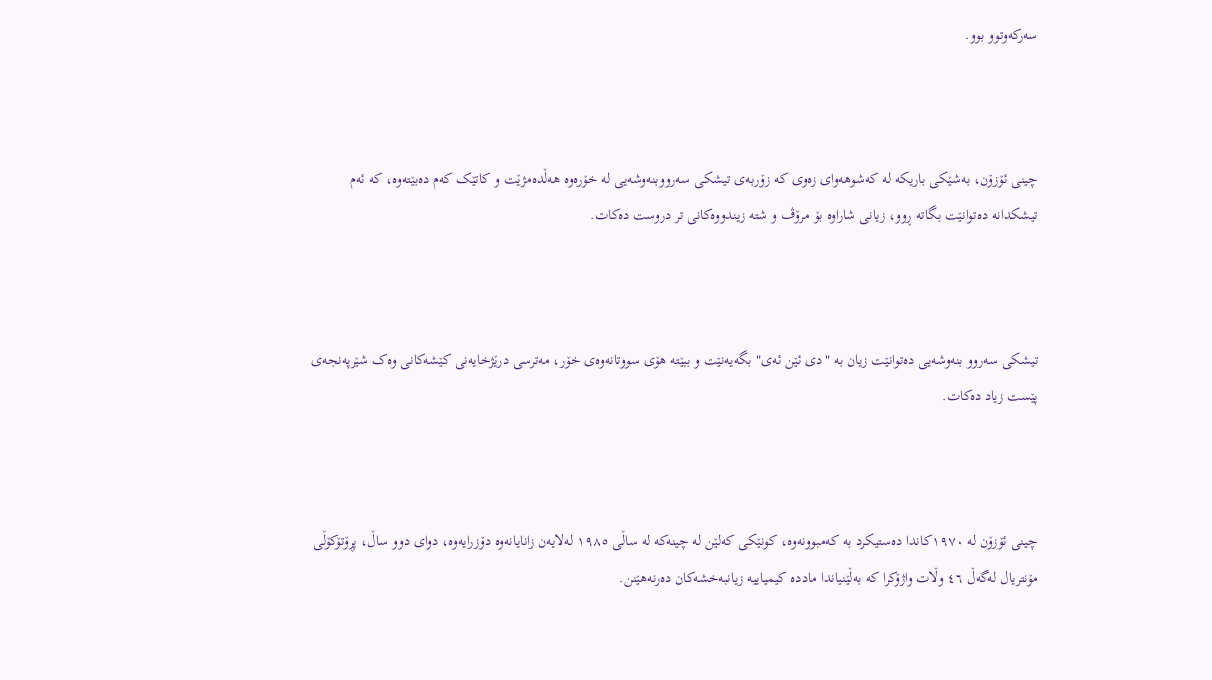سەرکەوتوو بوو.



چینی ئۆزۆن، بەشێکی باریکە لە کەشوهەوای زەوی کە زۆربەی تیشکی سەرووبنەوشەیی لە خۆرەوە هەڵدەمژێت و کاتێک کەم دەبێتەوە، کە ئەم تیشکدانە دەتوانێت بگاتە ڕوو، زیانی شاراوە بۆ مرۆڤ و شتە زیندووەکانی تر دروست دەکات.



تیشکی سەروو بنەوشەیی دەتوانێت زیان بە "دی ئێن ئەی" بگەیەنێت و ببێتە هۆی سووتانەوەی خۆر، مەترسی درێژخایەنی کێشەکانی وەک شێرپەنجەی پێست زیاد دەکات.



چینی ئۆزۆن لە ١٩٧٠کاندا دەستیکرد بە کەمبوونەوە، کونێکی کەلێن لە چینەکە لە ساڵی ١٩٨٥ لەلایەن زانایانەوە دۆزرایەوە، دوای دوو ساڵ، پڕۆتۆکۆڵی مۆنتریال لەگەڵ ٤٦ وڵات واژۆکرا کە بەڵێنیاندا ماددە کیمیاییە زیانبەخشەکان دەرنەهێنن.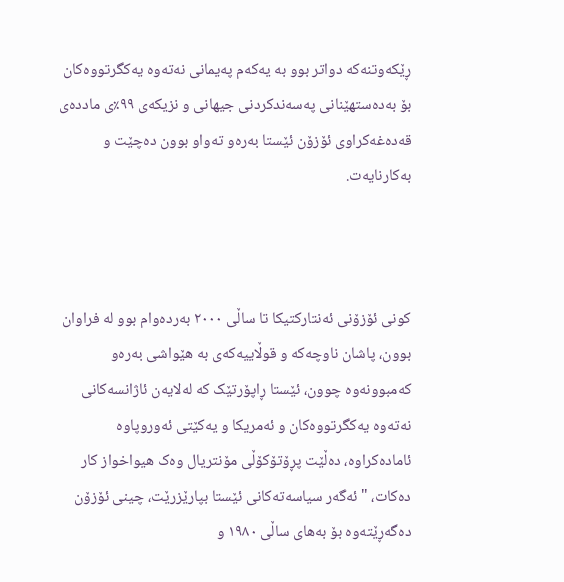ڕێکەوتنەکە دواتر بوو بە یەکەم پەیمانی نەتەوە یەکگرتووەکان بۆ بەدەستهێنانی پەسەندکردنی جیهانی و نزیکەی ٩٩٪ی ماددەی قەدەغەکراوی ئۆزۆن ئێستا بەرەو تەواو بوون دەچێت و بەکارنایەت.



کونی ئۆزۆنی ئەنتارکتیکا تا ساڵی ٢٠٠٠ بەردەوام بوو لە فراوان بوون، پاشان ناوچەکە و قوڵاییەکەی بە هێواشی بەرەو کەمبوونەوە چوون، ئێستا ڕاپۆرتێک کە لەلایەن ئاژانسەکانی نەتەوە یەکگرتووەکان و ئەمریکا و یەکێتی ئەوروپاوە ئامادەکراوە، دەڵێت پڕۆتۆکۆڵی مۆنتریال وەک هیواخواز کار دەکات، "ئەگەر سیاسەتەکانی ئێستا بپارێزرێت، چینی ئۆزۆن دەگەڕێتەوە بۆ بەهای ساڵی ١٩٨٠ و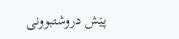پێش دروشتبوونی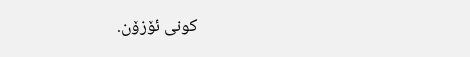کونی ئۆزۆن.